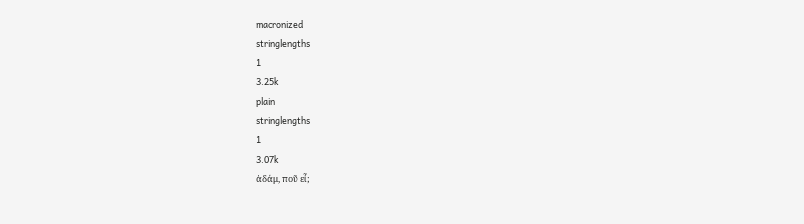macronized
stringlengths
1
3.25k
plain
stringlengths
1
3.07k
ἀδάμ, ποῦ εἶ;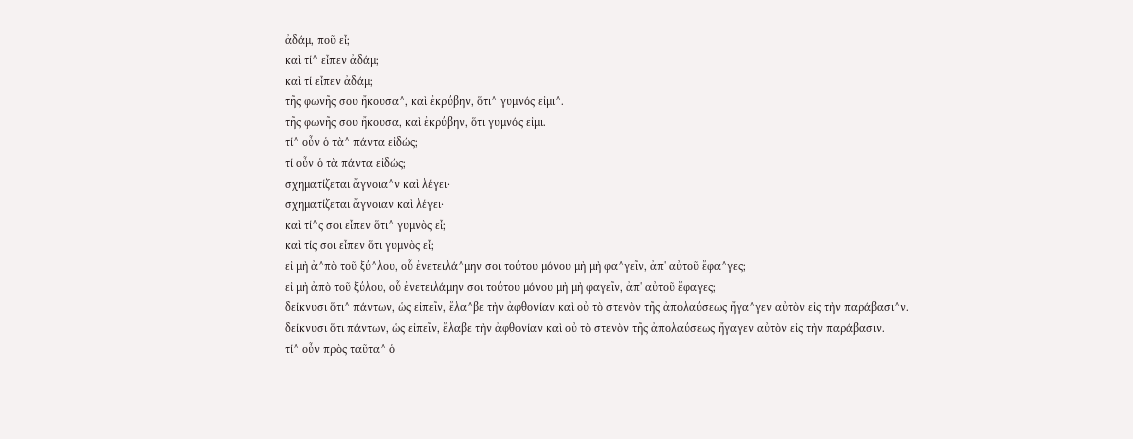ἀδάμ, ποῦ εἶ;
καὶ τί^ εἶπεν ἀδάμ;
καὶ τί εἶπεν ἀδάμ;
τῆς φωνῆς σου ἤκουσα^, καὶ ἐκρύβην, ὅτι^ γυμνός εἰμι^.
τῆς φωνῆς σου ἤκουσα, καὶ ἐκρύβην, ὅτι γυμνός εἰμι.
τί^ οὖν ὁ τὰ^ πάντα εἰδώς;
τί οὖν ὁ τὰ πάντα εἰδώς;
σχηματίζεται ἄγνοια^ν καὶ λέγει·
σχηματίζεται ἄγνοιαν καὶ λέγει·
καὶ τί^ς σοι εἶπεν ὅτι^ γυμνὸς εἶ;
καὶ τίς σοι εἶπεν ὅτι γυμνὸς εἶ;
εἰ μὴ ἀ^πὸ τοῦ ξύ^λου, οὗ ἐνετειλά^μην σοι τούτου μόνου μὴ μὴ φα^γεῖν, ἀπ' αὐτοῦ ἔφα^γες;
εἰ μὴ ἀπὸ τοῦ ξύλου, οὗ ἐνετειλάμην σοι τούτου μόνου μὴ μὴ φαγεῖν, ἀπ' αὐτοῦ ἔφαγες;
δείκνυσι ὅτι^ πάντων, ὡς εἰπεῖν, ἔλα^βε τὴν ἀφθονίαν καὶ οὐ τὸ στενὸν τῆς ἀπολαύσεως ἤγα^γεν αὐτὸν εἰς τὴν παράβασι^ν.
δείκνυσι ὅτι πάντων, ὡς εἰπεῖν, ἔλαβε τὴν ἀφθονίαν καὶ οὐ τὸ στενὸν τῆς ἀπολαύσεως ἤγαγεν αὐτὸν εἰς τὴν παράβασιν.
τί^ οὖν πρὸς ταῦτα^ ὁ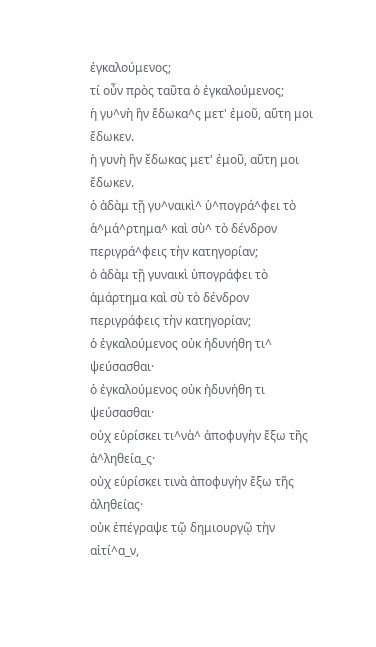ἐγκαλούμενος;
τί οὖν πρὸς ταῦτα ὁ ἐγκαλούμενος;
ἡ γυ^νὴ ἣν ἔδωκα^ς μετ' ἐμοῦ, αὕτη μοι ἔδωκεν.
ἡ γυνὴ ἣν ἔδωκας μετ' ἐμοῦ, αὕτη μοι ἔδωκεν.
ὁ ἀδὰμ τῇ γυ^ναικὶ^ ὑ^πογρά^φει τὸ ἁ^μά^ρτημα^ καὶ σὺ^ τὸ δένδρον περιγρά^φεις τὴν κατηγορίαν;
ὁ ἀδὰμ τῇ γυναικὶ ὑπογράφει τὸ ἁμάρτημα καὶ σὺ τὸ δένδρον περιγράφεις τὴν κατηγορίαν;
ὁ ἐγκαλούμενος οὐκ ἠδυνήθη τι^ ψεύσασθαι·
ὁ ἐγκαλούμενος οὐκ ἠδυνήθη τι ψεύσασθαι·
οὐχ εὑρίσκει τι^νὰ^ ἀποφυγὴν ἔξω τῆς ἀ^ληθεία_ς·
οὐχ εὑρίσκει τινὰ ἀποφυγὴν ἔξω τῆς ἀληθείας·
οὐκ ἐπέγραψε τῷ δημιουργῷ τὴν αἰτί^α_ν,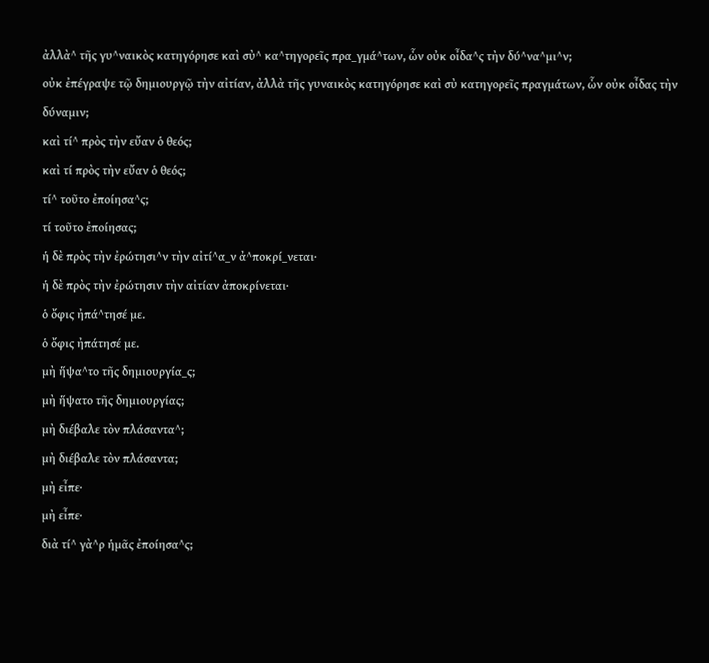ἀλλὰ^ τῆς γυ^ναικὸς κατηγόρησε καὶ σὺ^ κα^τηγορεῖς πρα_γμά^των, ὧν οὐκ οἶδα^ς τὴν δύ^να^μι^ν;
οὐκ ἐπέγραψε τῷ δημιουργῷ τὴν αἰτίαν, ἀλλὰ τῆς γυναικὸς κατηγόρησε καὶ σὺ κατηγορεῖς πραγμάτων, ὧν οὐκ οἶδας τὴν δύναμιν;
καὶ τί^ πρὸς τὴν εὔαν ὁ θεός;
καὶ τί πρὸς τὴν εὔαν ὁ θεός;
τί^ τοῦτο ἐποίησα^ς;
τί τοῦτο ἐποίησας;
ἡ δὲ πρὸς τὴν ἐρώτησι^ν τὴν αἰτί^α_ν ἀ^ποκρί_νεται·
ἡ δὲ πρὸς τὴν ἐρώτησιν τὴν αἰτίαν ἀποκρίνεται·
ὁ ὄφις ἠπά^τησέ με.
ὁ ὄφις ἠπάτησέ με.
μὴ ἥψα^το τῆς δημιουργία_ς;
μὴ ἥψατο τῆς δημιουργίας;
μὴ διέβαλε τὸν πλάσαντα^;
μὴ διέβαλε τὸν πλάσαντα;
μὴ εἶπε·
μὴ εἶπε·
διὰ τί^ γὰ^ρ ἡμᾶς ἐποίησα^ς;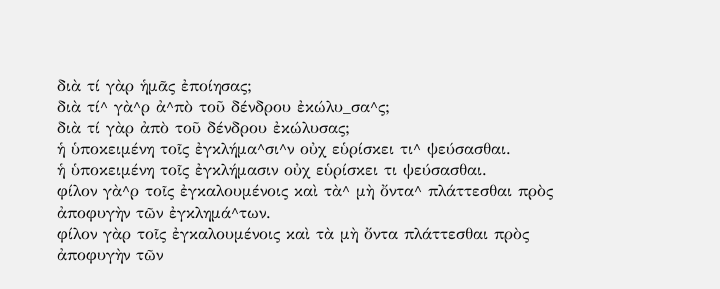διὰ τί γὰρ ἡμᾶς ἐποίησας;
διὰ τί^ γὰ^ρ ἀ^πὸ τοῦ δένδρου ἐκώλυ_σα^ς;
διὰ τί γὰρ ἀπὸ τοῦ δένδρου ἐκώλυσας;
ἡ ὑποκειμένη τοῖς ἐγκλήμα^σι^ν οὐχ εὑρίσκει τι^ ψεύσασθαι.
ἡ ὑποκειμένη τοῖς ἐγκλήμασιν οὐχ εὑρίσκει τι ψεύσασθαι.
φίλον γὰ^ρ τοῖς ἐγκαλουμένοις καὶ τὰ^ μὴ ὄντα^ πλάττεσθαι πρὸς ἀποφυγὴν τῶν ἐγκλημά^των.
φίλον γὰρ τοῖς ἐγκαλουμένοις καὶ τὰ μὴ ὄντα πλάττεσθαι πρὸς ἀποφυγὴν τῶν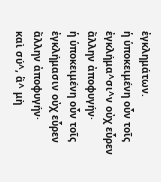ἐγκλημάτων.
ἡ ὑποκειμένη οὖν τοῖς ἐγκλήμα^σι^ν οὐχ εὗρεν ἄλλην ἀποφυγήν·
ἡ ὑποκειμένη οὖν τοῖς ἐγκλήμασιν οὐχ εὗρεν ἄλλην ἀποφυγήν·
καὶ σύ^, ἃ^ μὴ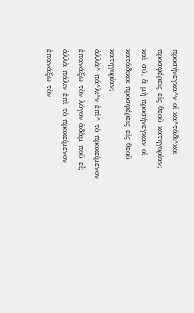προσήνεγκα^ν οἱ κα^τάδι^κοι προσφέρεις εἰς θεοῦ κατηγορίαν;
καὶ σύ, ἃ μὴ προσήνεγκαν οἱ κατάδικοι προσφέρεις εἰς θεοῦ κατηγορίαν;
ἀλλὰ^ πά^λι^ν ἐπὶ^ τὸ προκείμενον ἐπανάξω τὸν λόγον ἀδὰμ ποῦ εἶ;
ἀλλὰ πάλιν ἐπὶ τὸ προκείμενον ἐπανάξω τὸν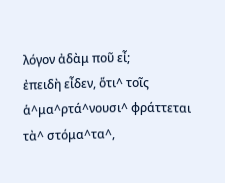λόγον ἀδὰμ ποῦ εἶ;
ἐπειδὴ εἶδεν, ὅτι^ τοῖς ἁ^μα^ρτά^νουσι^ φράττεται τὰ^ στόμα^τα^,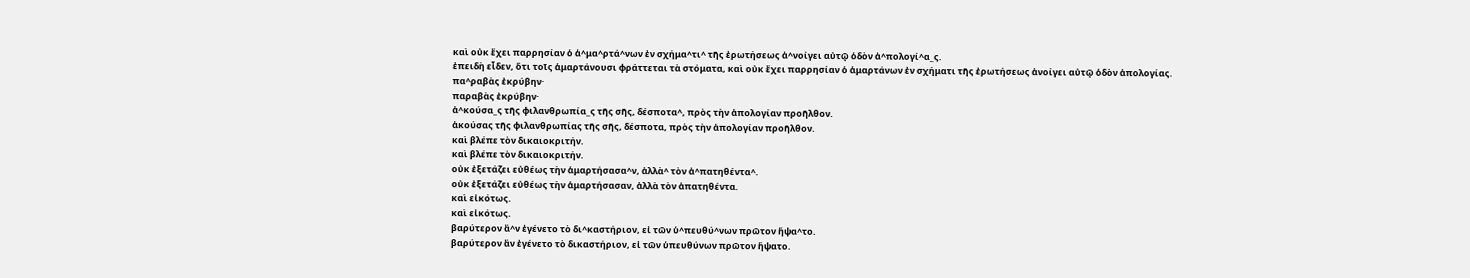καὶ οὐκ ἔχει παρρησίαν ὁ ἁ^μα^ρτά^νων ἐν σχήμα^τι^ τῆς ἐρωτήσεως ἀ^νοίγει αὐτῷ ὁδὸν ἀ^πολογί^α_ς.
ἐπειδὴ εἶδεν, ὅτι τοῖς ἁμαρτάνουσι φράττεται τὰ στόματα, καὶ οὐκ ἔχει παρρησίαν ὁ ἁμαρτάνων ἐν σχήματι τῆς ἐρωτήσεως ἀνοίγει αὐτῷ ὁδὸν ἀπολογίας.
πα^ραβὰς ἐκρύβην·
παραβὰς ἐκρύβην·
ἀ^κούσα_ς τῆς φιλανθρωπία_ς τῆς σῆς, δέσποτα^, πρὸς τὴν ἀπολογίαν προῆλθον.
ἀκούσας τῆς φιλανθρωπίας τῆς σῆς, δέσποτα, πρὸς τὴν ἀπολογίαν προῆλθον.
καὶ βλέπε τὸν δικαιοκριτήν.
καὶ βλέπε τὸν δικαιοκριτήν.
οὐκ ἐξετάζει εὐθέως τὴν ἁμαρτήσασα^ν, ἀλλὰ^ τὸν ἀ^πατηθέντα^.
οὐκ ἐξετάζει εὐθέως τὴν ἁμαρτήσασαν, ἀλλὰ τὸν ἀπατηθέντα.
καὶ εἰκότως.
καὶ εἰκότως.
βαρύτερον ἂ^ν ἐγένετο τὸ δι^καστήριον, εἰ τῶν ὑ^πευθύ^νων πρῶτον ἥψα^το.
βαρύτερον ἂν ἐγένετο τὸ δικαστήριον, εἰ τῶν ὑπευθύνων πρῶτον ἥψατο.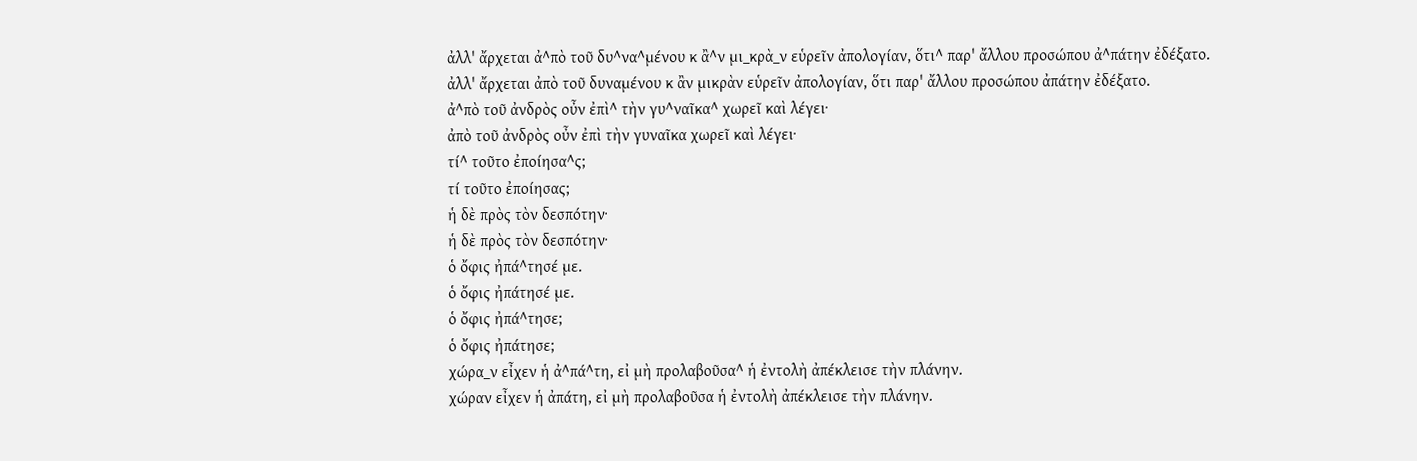ἀλλ' ἄρχεται ἀ^πὸ τοῦ δυ^να^μένου κ ἂ^ν μι_κρὰ_ν εὑρεῖν ἀπολογίαν, ὅτι^ παρ' ἄλλου προσώπου ἀ^πάτην ἐδέξατο.
ἀλλ' ἄρχεται ἀπὸ τοῦ δυναμένου κ ἂν μικρὰν εὑρεῖν ἀπολογίαν, ὅτι παρ' ἄλλου προσώπου ἀπάτην ἐδέξατο.
ἀ^πὸ τοῦ ἀνδρὸς οὖν ἐπὶ^ τὴν γυ^ναῖκα^ χωρεῖ καὶ λέγει·
ἀπὸ τοῦ ἀνδρὸς οὖν ἐπὶ τὴν γυναῖκα χωρεῖ καὶ λέγει·
τί^ τοῦτο ἐποίησα^ς;
τί τοῦτο ἐποίησας;
ἡ δὲ πρὸς τὸν δεσπότην·
ἡ δὲ πρὸς τὸν δεσπότην·
ὁ ὄφις ἠπά^τησέ με.
ὁ ὄφις ἠπάτησέ με.
ὁ ὄφις ἠπά^τησε;
ὁ ὄφις ἠπάτησε;
χώρα_ν εἶχεν ἡ ἀ^πά^τη, εἰ μὴ προλαβοῦσα^ ἡ ἐντολὴ ἀπέκλεισε τὴν πλάνην.
χώραν εἶχεν ἡ ἀπάτη, εἰ μὴ προλαβοῦσα ἡ ἐντολὴ ἀπέκλεισε τὴν πλάνην.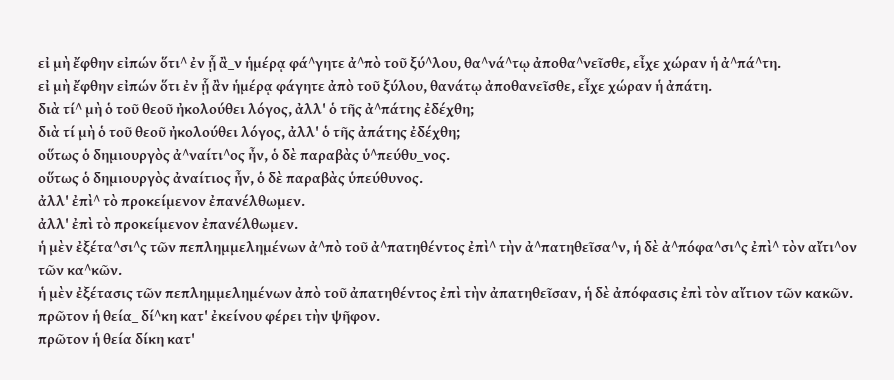εἰ μὴ ἔφθην εἰπών ὅτι^ ἐν ᾗ ἂ_ν ἡμέρᾳ φά^γητε ἀ^πὸ τοῦ ξύ^λου, θα^νά^τῳ ἀποθα^νεῖσθε, εἶχε χώραν ἡ ἀ^πά^τη.
εἰ μὴ ἔφθην εἰπών ὅτι ἐν ᾗ ἂν ἡμέρᾳ φάγητε ἀπὸ τοῦ ξύλου, θανάτῳ ἀποθανεῖσθε, εἶχε χώραν ἡ ἀπάτη.
διὰ τί^ μὴ ὁ τοῦ θεοῦ ἠκολούθει λόγος, ἀλλ' ὁ τῆς ἀ^πάτης ἐδέχθη;
διὰ τί μὴ ὁ τοῦ θεοῦ ἠκολούθει λόγος, ἀλλ' ὁ τῆς ἀπάτης ἐδέχθη;
οὕτως ὁ δημιουργὸς ἀ^ναίτι^ος ἦν, ὁ δὲ παραβὰς ὑ^πεύθυ_νος.
οὕτως ὁ δημιουργὸς ἀναίτιος ἦν, ὁ δὲ παραβὰς ὑπεύθυνος.
ἀλλ' ἐπὶ^ τὸ προκείμενον ἐπανέλθωμεν.
ἀλλ' ἐπὶ τὸ προκείμενον ἐπανέλθωμεν.
ἡ μὲν ἐξέτα^σι^ς τῶν πεπλημμελημένων ἀ^πὸ τοῦ ἀ^πατηθέντος ἐπὶ^ τὴν ἀ^πατηθεῖσα^ν, ἡ δὲ ἀ^πόφα^σι^ς ἐπὶ^ τὸν αἴτι^ον τῶν κα^κῶν.
ἡ μὲν ἐξέτασις τῶν πεπλημμελημένων ἀπὸ τοῦ ἀπατηθέντος ἐπὶ τὴν ἀπατηθεῖσαν, ἡ δὲ ἀπόφασις ἐπὶ τὸν αἴτιον τῶν κακῶν.
πρῶτον ἡ θεία_ δί^κη κατ' ἐκείνου φέρει τὴν ψῆφον.
πρῶτον ἡ θεία δίκη κατ'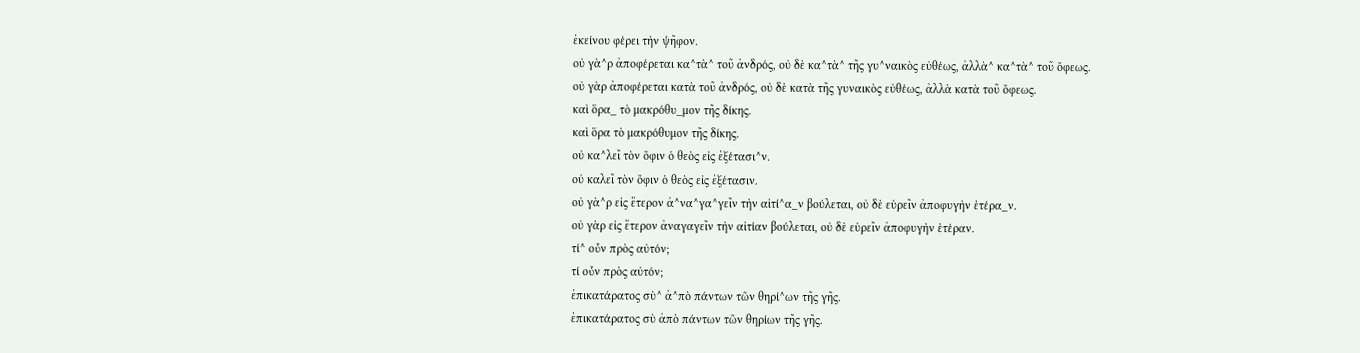ἐκείνου φέρει τὴν ψῆφον.
οὐ γὰ^ρ ἀποφέρεται κα^τὰ^ τοῦ ἀνδρός, οὐ δὲ κα^τὰ^ τῆς γυ^ναικὸς εὐθέως, ἀλλὰ^ κα^τὰ^ τοῦ ὄφεως.
οὐ γὰρ ἀποφέρεται κατὰ τοῦ ἀνδρός, οὐ δὲ κατὰ τῆς γυναικὸς εὐθέως, ἀλλὰ κατὰ τοῦ ὄφεως.
καὶ ὅρα_ τὸ μακρόθυ_μον τῆς δίκης.
καὶ ὅρα τὸ μακρόθυμον τῆς δίκης.
οὐ κα^λεῖ τὸν ὄφιν ὁ θεὸς εἰς ἐξέτασι^ν.
οὐ καλεῖ τὸν ὄφιν ὁ θεὸς εἰς ἐξέτασιν.
οὐ γὰ^ρ εἰς ἕτερον ἀ^να^γα^γεῖν τὴν αἰτί^α_ν βούλεται, οὐ δὲ εὑρεῖν ἀποφυγὴν ἑτέρα_ν.
οὐ γὰρ εἰς ἕτερον ἀναγαγεῖν τὴν αἰτίαν βούλεται, οὐ δὲ εὑρεῖν ἀποφυγὴν ἑτέραν.
τί^ οὖν πρὸς αὐτόν;
τί οὖν πρὸς αὐτόν;
ἐπικατάρατος σὺ^ ἀ^πὸ πάντων τῶν θηρί^ων τῆς γῆς.
ἐπικατάρατος σὺ ἀπὸ πάντων τῶν θηρίων τῆς γῆς.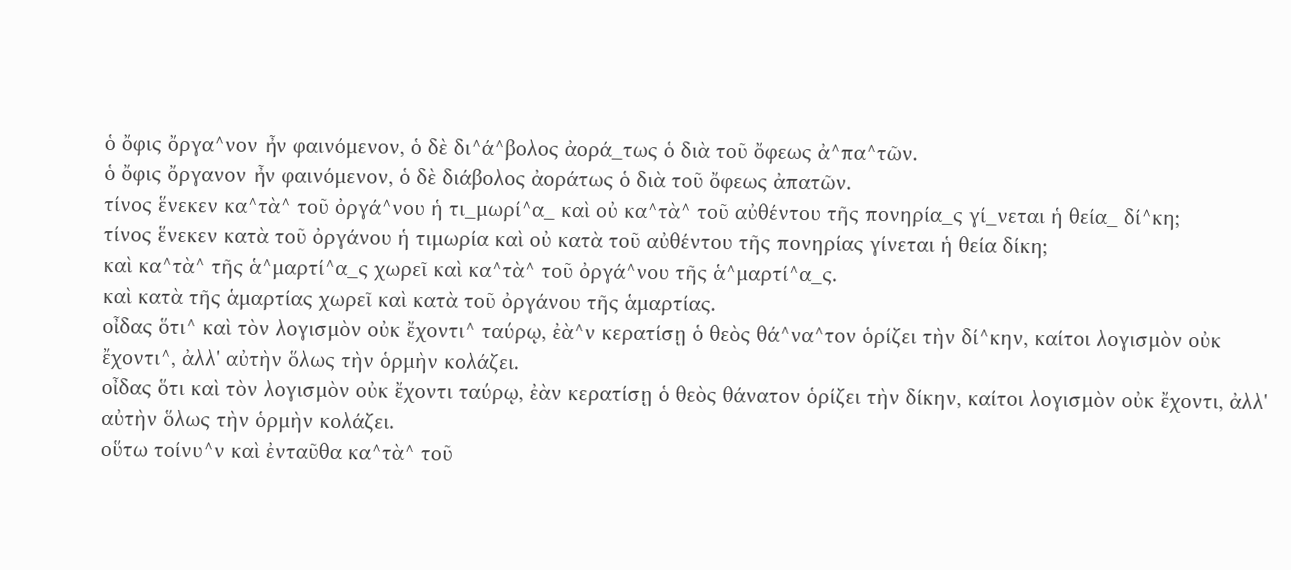ὁ ὄφις ὄργα^νον ἦν φαινόμενον, ὁ δὲ δι^ά^βολος ἀορά_τως ὁ διὰ τοῦ ὄφεως ἀ^πα^τῶν.
ὁ ὄφις ὄργανον ἦν φαινόμενον, ὁ δὲ διάβολος ἀοράτως ὁ διὰ τοῦ ὄφεως ἀπατῶν.
τίνος ἕνεκεν κα^τὰ^ τοῦ ὀργά^νου ἡ τι_μωρί^α_ καὶ οὐ κα^τὰ^ τοῦ αὐθέντου τῆς πονηρία_ς γί_νεται ἡ θεία_ δί^κη;
τίνος ἕνεκεν κατὰ τοῦ ὀργάνου ἡ τιμωρία καὶ οὐ κατὰ τοῦ αὐθέντου τῆς πονηρίας γίνεται ἡ θεία δίκη;
καὶ κα^τὰ^ τῆς ἁ^μαρτί^α_ς χωρεῖ καὶ κα^τὰ^ τοῦ ὀργά^νου τῆς ἁ^μαρτί^α_ς.
καὶ κατὰ τῆς ἁμαρτίας χωρεῖ καὶ κατὰ τοῦ ὀργάνου τῆς ἁμαρτίας.
οἶδας ὅτι^ καὶ τὸν λογισμὸν οὐκ ἔχοντι^ ταύρῳ, ἐὰ^ν κερατίσῃ ὁ θεὸς θά^να^τον ὁρίζει τὴν δί^κην, καίτοι λογισμὸν οὐκ ἔχοντι^, ἀλλ' αὐτὴν ὅλως τὴν ὁρμὴν κολάζει.
οἶδας ὅτι καὶ τὸν λογισμὸν οὐκ ἔχοντι ταύρῳ, ἐὰν κερατίσῃ ὁ θεὸς θάνατον ὁρίζει τὴν δίκην, καίτοι λογισμὸν οὐκ ἔχοντι, ἀλλ' αὐτὴν ὅλως τὴν ὁρμὴν κολάζει.
οὕτω τοίνυ^ν καὶ ἐνταῦθα κα^τὰ^ τοῦ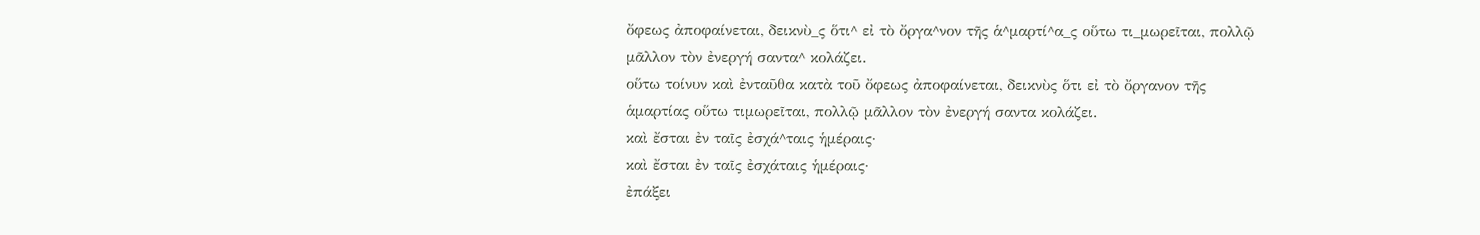ὄφεως ἀποφαίνεται, δεικνὺ_ς ὅτι^ εἰ τὸ ὄργα^νον τῆς ἁ^μαρτί^α_ς οὕτω τι_μωρεῖται, πολλῷ μᾶλλον τὸν ἐνεργή σαντα^ κολάζει.
οὕτω τοίνυν καὶ ἐνταῦθα κατὰ τοῦ ὄφεως ἀποφαίνεται, δεικνὺς ὅτι εἰ τὸ ὄργανον τῆς ἁμαρτίας οὕτω τιμωρεῖται, πολλῷ μᾶλλον τὸν ἐνεργή σαντα κολάζει.
καὶ ἔσται ἐν ταῖς ἐσχά^ταις ἡμέραις·
καὶ ἔσται ἐν ταῖς ἐσχάταις ἡμέραις·
ἐπάξει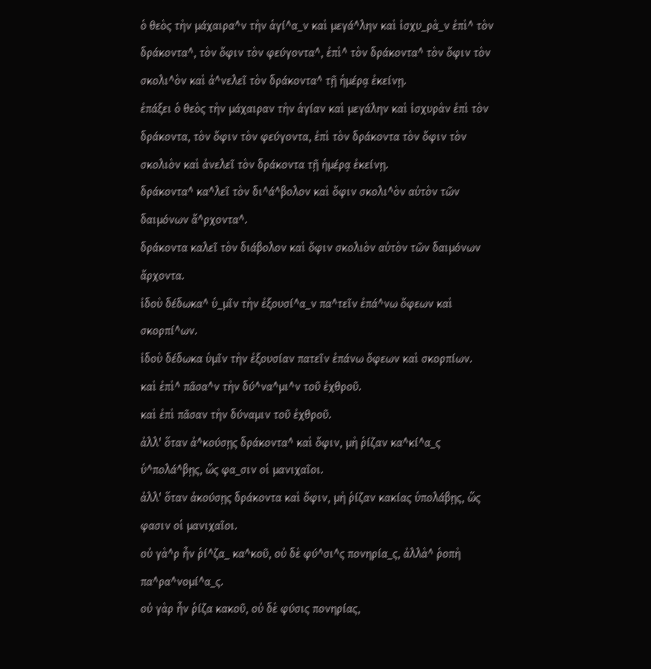ὁ θεὸς τὴν μάχαιρα^ν τὴν ἁγί^α_ν καὶ μεγά^λην καὶ ἰσχυ_ρὰ_ν ἐπὶ^ τὸν δράκοντα^, τὸν ὄφιν τὸν φεύγοντα^, ἐπὶ^ τὸν δράκοντα^ τὸν ὄφιν τὸν σκολι^ὸν καὶ ἀ^νελεῖ τὸν δράκοντα^ τῇ ἡμέρᾳ ἐκείνῃ.
ἐπάξει ὁ θεὸς τὴν μάχαιραν τὴν ἁγίαν καὶ μεγάλην καὶ ἰσχυρὰν ἐπὶ τὸν δράκοντα, τὸν ὄφιν τὸν φεύγοντα, ἐπὶ τὸν δράκοντα τὸν ὄφιν τὸν σκολιὸν καὶ ἀνελεῖ τὸν δράκοντα τῇ ἡμέρᾳ ἐκείνῃ.
δράκοντα^ κα^λεῖ τὸν δι^ά^βολον καὶ ὄφιν σκολι^ὸν αὐτὸν τῶν δαιμόνων ἄ^ρχοντα^.
δράκοντα καλεῖ τὸν διάβολον καὶ ὄφιν σκολιὸν αὐτὸν τῶν δαιμόνων ἄρχοντα.
ἰδοὺ δέδωκα^ ὑ_μῖν τὴν ἐξουσί^α_ν πα^τεῖν ἐπά^νω ὄφεων καὶ σκορπί^ων.
ἰδοὺ δέδωκα ὑμῖν τὴν ἐξουσίαν πατεῖν ἐπάνω ὄφεων καὶ σκορπίων.
καὶ ἐπὶ^ πᾶσα^ν τὴν δύ^να^μι^ν τοῦ ἐχθροῦ.
καὶ ἐπὶ πᾶσαν τὴν δύναμιν τοῦ ἐχθροῦ.
ἀλλ' ὅταν ἀ^κούσῃς δράκοντα^ καὶ ὄφιν, μὴ ῥίζαν κα^κί^α_ς ὑ^πολά^βῃς, ὥς φα_σιν οἱ μανιχαῖοι.
ἀλλ' ὅταν ἀκούσῃς δράκοντα καὶ ὄφιν, μὴ ῥίζαν κακίας ὑπολάβῃς, ὥς φασιν οἱ μανιχαῖοι.
οὐ γὰ^ρ ἦν ῥί^ζα_ κα^κοῦ, οὐ δὲ φύ^σι^ς πονηρία_ς, ἀλλὰ^ ῥοπὴ πα^ρα^νομί^α_ς.
οὐ γὰρ ἦν ῥίζα κακοῦ, οὐ δὲ φύσις πονηρίας,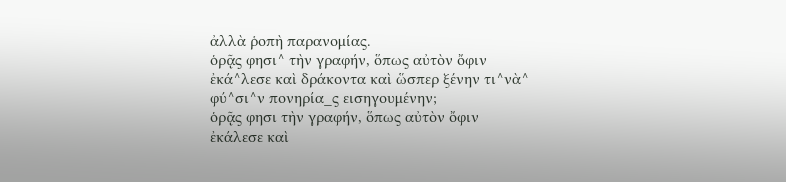ἀλλὰ ῥοπὴ παρανομίας.
ὁρᾷς φησι^ τὴν γραφήν, ὅπως αὐτὸν ὄφιν ἐκά^λεσε καὶ δράκοντα καὶ ὥσπερ ξένην τι^νὰ^ φύ^σι^ν πονηρία_ς εισηγουμένην;
ὁρᾷς φησι τὴν γραφήν, ὅπως αὐτὸν ὄφιν ἐκάλεσε καὶ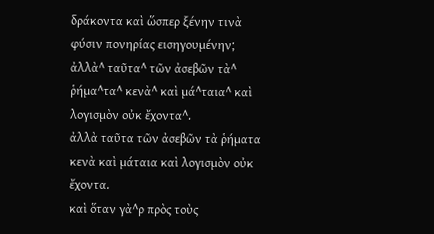δράκοντα καὶ ὥσπερ ξένην τινὰ φύσιν πονηρίας εισηγουμένην;
ἀλλὰ^ ταῦτα^ τῶν ἀσεβῶν τὰ^ ῥήμα^τα^ κενὰ^ καὶ μά^ταια^ καὶ λογισμὸν οὐκ ἔχοντα^.
ἀλλὰ ταῦτα τῶν ἀσεβῶν τὰ ῥήματα κενὰ καὶ μάταια καὶ λογισμὸν οὐκ ἔχοντα.
καὶ ὅταν γὰ^ρ πρὸς τοὺς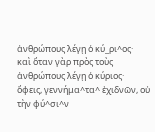ἀνθρώπους λέγῃ ὁ κύ_ρι^ος·
καὶ ὅταν γὰρ πρὸς τοὺς ἀνθρώπους λέγῃ ὁ κύριος·
ὄφεις, γεννήμα^τα^ ἐχιδνῶν, οὐ τὴν φύ^σι^ν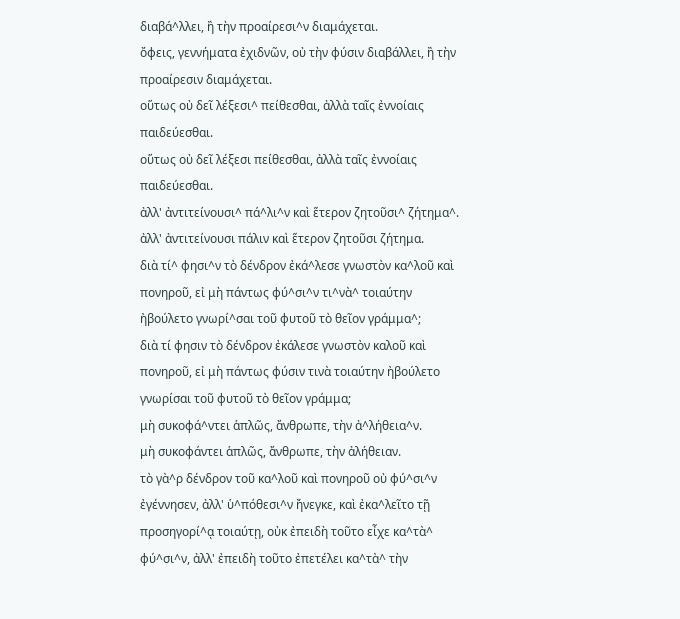διαβά^λλει, ἢ τὴν προαίρεσι^ν διαμάχεται.
ὄφεις, γεννήματα ἐχιδνῶν, οὐ τὴν φύσιν διαβάλλει, ἢ τὴν προαίρεσιν διαμάχεται.
οὕτως οὐ δεῖ λέξεσι^ πείθεσθαι, ἀλλὰ ταῖς ἐννοίαις παιδεύεσθαι.
οὕτως οὐ δεῖ λέξεσι πείθεσθαι, ἀλλὰ ταῖς ἐννοίαις παιδεύεσθαι.
ἀλλ' ἀντιτείνουσι^ πά^λι^ν καὶ ἕτερον ζητοῦσι^ ζήτημα^.
ἀλλ' ἀντιτείνουσι πάλιν καὶ ἕτερον ζητοῦσι ζήτημα.
διὰ τί^ φησι^ν τὸ δένδρον ἐκά^λεσε γνωστὸν κα^λοῦ καὶ πονηροῦ, εἰ μὴ πάντως φύ^σι^ν τι^νὰ^ τοιαύτην ἠβούλετο γνωρί^σαι τοῦ φυτοῦ τὸ θεῖον γράμμα^;
διὰ τί φησιν τὸ δένδρον ἐκάλεσε γνωστὸν καλοῦ καὶ πονηροῦ, εἰ μὴ πάντως φύσιν τινὰ τοιαύτην ἠβούλετο γνωρίσαι τοῦ φυτοῦ τὸ θεῖον γράμμα;
μὴ συκοφά^ντει ἁπλῶς, ἄνθρωπε, τὴν ἀ^λήθεια^ν.
μὴ συκοφάντει ἁπλῶς, ἄνθρωπε, τὴν ἀλήθειαν.
τὸ γὰ^ρ δένδρον τοῦ κα^λοῦ καὶ πονηροῦ οὐ φύ^σι^ν ἐγέννησεν, ἀλλ' ὑ^πόθεσι^ν ἤνεγκε, καὶ ἐκα^λεῖτο τῇ προσηγορί^ᾳ τοιαύτῃ, οὐκ ἐπειδὴ τοῦτο εἶχε κα^τὰ^ φύ^σι^ν, ἀλλ' ἐπειδὴ τοῦτο ἐπετέλει κα^τὰ^ τὴν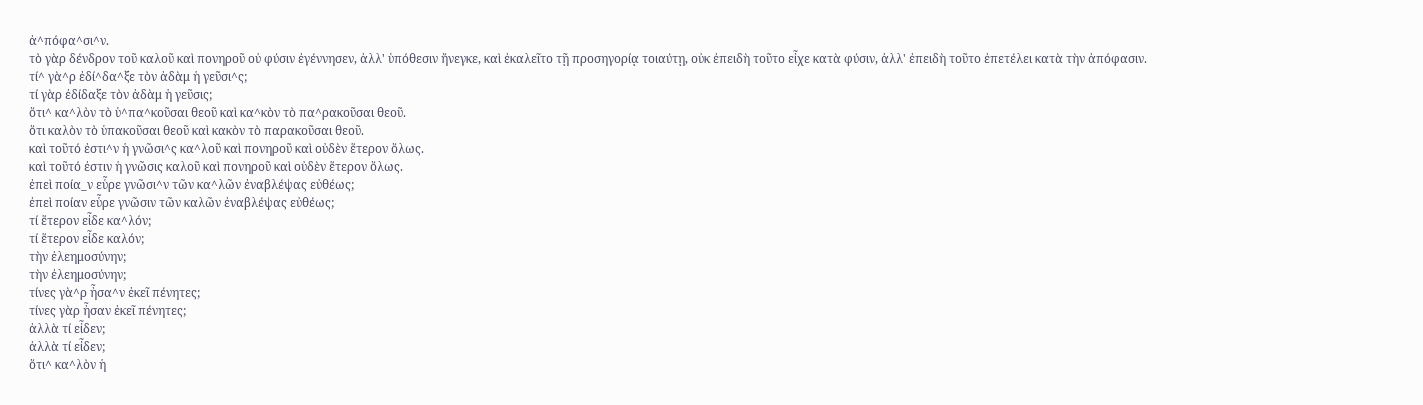ἀ^πόφα^σι^ν.
τὸ γὰρ δένδρον τοῦ καλοῦ καὶ πονηροῦ οὐ φύσιν ἐγέννησεν, ἀλλ' ὑπόθεσιν ἤνεγκε, καὶ ἐκαλεῖτο τῇ προσηγορίᾳ τοιαύτῃ, οὐκ ἐπειδὴ τοῦτο εἶχε κατὰ φύσιν, ἀλλ' ἐπειδὴ τοῦτο ἐπετέλει κατὰ τὴν ἀπόφασιν.
τί^ γὰ^ρ ἐδί^δα^ξε τὸν ἀδὰμ ἡ γεῦσι^ς;
τί γὰρ ἐδίδαξε τὸν ἀδὰμ ἡ γεῦσις;
ὅτι^ κα^λὸν τὸ ὑ^πα^κοῦσαι θεοῦ καὶ κα^κὸν τὸ πα^ρακοῦσαι θεοῦ.
ὅτι καλὸν τὸ ὑπακοῦσαι θεοῦ καὶ κακὸν τὸ παρακοῦσαι θεοῦ.
καὶ τοῦτό ἐστι^ν ἡ γνῶσι^ς κα^λοῦ καὶ πονηροῦ καὶ οὐδὲν ἕτερον ὅλως.
καὶ τοῦτό ἐστιν ἡ γνῶσις καλοῦ καὶ πονηροῦ καὶ οὐδὲν ἕτερον ὅλως.
ἐπεὶ ποία_ν εὗρε γνῶσι^ν τῶν κα^λῶν ἐναβλέψας εὐθέως;
ἐπεὶ ποίαν εὗρε γνῶσιν τῶν καλῶν ἐναβλέψας εὐθέως;
τί ἕτερον εἶδε κα^λόν;
τί ἕτερον εἶδε καλόν;
τὴν ἐλεημοσύνην;
τὴν ἐλεημοσύνην;
τίνες γὰ^ρ ἦσα^ν ἐκεῖ πένητες;
τίνες γὰρ ἦσαν ἐκεῖ πένητες;
ἀλλὰ τί εἶδεν;
ἀλλὰ τί εἶδεν;
ὅτι^ κα^λὸν ἡ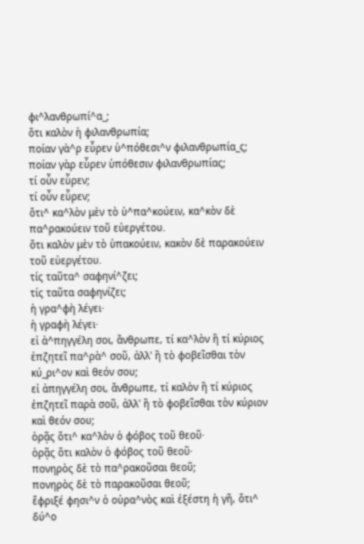φι^λανθρωπί^α_;
ὅτι καλὸν ἡ φιλανθρωπία;
ποίαν γὰ^ρ εὗρεν ὑ^πόθεσι^ν φιλανθρωπία_ς;
ποίαν γὰρ εὗρεν ὑπόθεσιν φιλανθρωπίας;
τί οὖν εὗρεν;
τί οὖν εὗρεν;
ὅτι^ κα^λὸν μὲν τὸ ὑ^πα^κούειν, κα^κὸν δὲ πα^ρακούειν τοῦ εὐεργέτου.
ὅτι καλὸν μὲν τὸ ὑπακούειν, κακὸν δὲ παρακούειν τοῦ εὐεργέτου.
τίς ταῦτα^ σαφηνί^ζει;
τίς ταῦτα σαφηνίζει;
ἡ γρα^φὴ λέγει·
ἡ γραφὴ λέγει·
εἰ ἀ^πηγγέλη σοι, ἄνθρωπε, τί κα^λὸν ἢ τί κύριος ἐπζητεῖ πα^ρὰ^ σοῦ, ἀλλ' ἢ τὸ φοβεῖσθαι τὸν κύ_ρι^ον καὶ θεόν σου;
εἰ ἀπηγγέλη σοι, ἄνθρωπε, τί καλὸν ἢ τί κύριος ἐπζητεῖ παρὰ σοῦ, ἀλλ' ἢ τὸ φοβεῖσθαι τὸν κύριον καὶ θεόν σου;
ὁρᾷς ὅτι^ κα^λὸν ὁ φόβος τοῦ θεοῦ·
ὁρᾷς ὅτι καλὸν ὁ φόβος τοῦ θεοῦ·
πονηρὸς δὲ τὸ πα^ρακοῦσαι θεοῦ;
πονηρὸς δὲ τὸ παρακοῦσαι θεοῦ;
ἔφριξέ φησι^ν ὁ οὐρα^νὸς καὶ ἐξέστη ἡ γῆ, ὅτι^ δύ^ο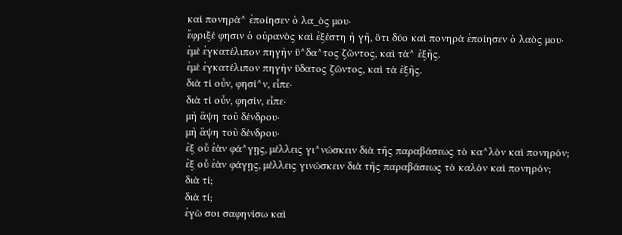καὶ πονηρὰ^ ἐποίησεν ὁ λα_ὸς μου·
ἔφριξέ φησιν ὁ οὐρανὸς καὶ ἐξέστη ἡ γῆ, ὅτι δύο καὶ πονηρὰ ἐποίησεν ὁ λαὸς μου·
ἐμὲ ἐγκατέλιπον πηγὴν ὕ^δα^τος ζῶντος, καὶ τὰ^ ἑξῆς.
ἐμὲ ἐγκατέλιπον πηγὴν ὕδατος ζῶντος, καὶ τὰ ἑξῆς.
διὰ τί οὖν, φησί^ν, εἶπε·
διὰ τί οὖν, φησίν, εἶπε·
μὴ ἅψη τοῦ δένδρου·
μὴ ἅψη τοῦ δένδρου·
ἐξ οὗ ἐὰν φά^γῃς, μέλλεις γι^νώσκειν διὰ τῆς παραβάσεως τὸ κα^λὸν καὶ πονηρόν;
ἐξ οὗ ἐὰν φάγῃς, μέλλεις γινώσκειν διὰ τῆς παραβάσεως τὸ καλὸν καὶ πονηρόν;
διὰ τί;
διὰ τί;
ἐγὼ σοι σαφηνίσω καὶ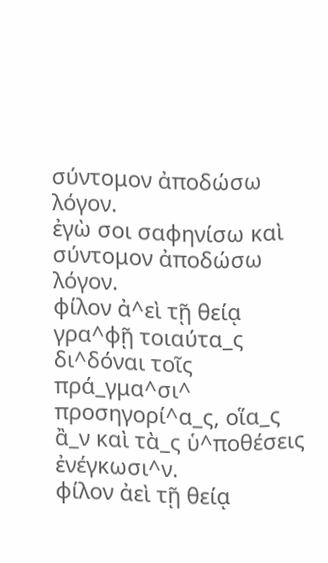σύντομον ἀποδώσω λόγον.
ἐγὼ σοι σαφηνίσω καὶ σύντομον ἀποδώσω λόγον.
φίλον ἀ^εὶ τῇ θείᾳ γρα^φῇ τοιαύτα_ς δι^δόναι τοῖς πρά_γμα^σι^ προσηγορί^α_ς, οἵα_ς ἂ_ν καὶ τὰ_ς ὑ^ποθέσεις ἐνέγκωσι^ν.
φίλον ἀεὶ τῇ θείᾳ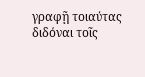γραφῇ τοιαύτας διδόναι τοῖς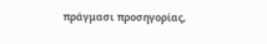πράγμασι προσηγορίας,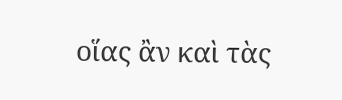οἵας ἂν καὶ τὰς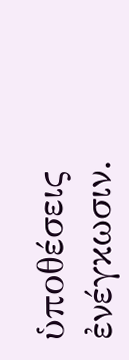ὑποθέσεις ἐνέγκωσιν.